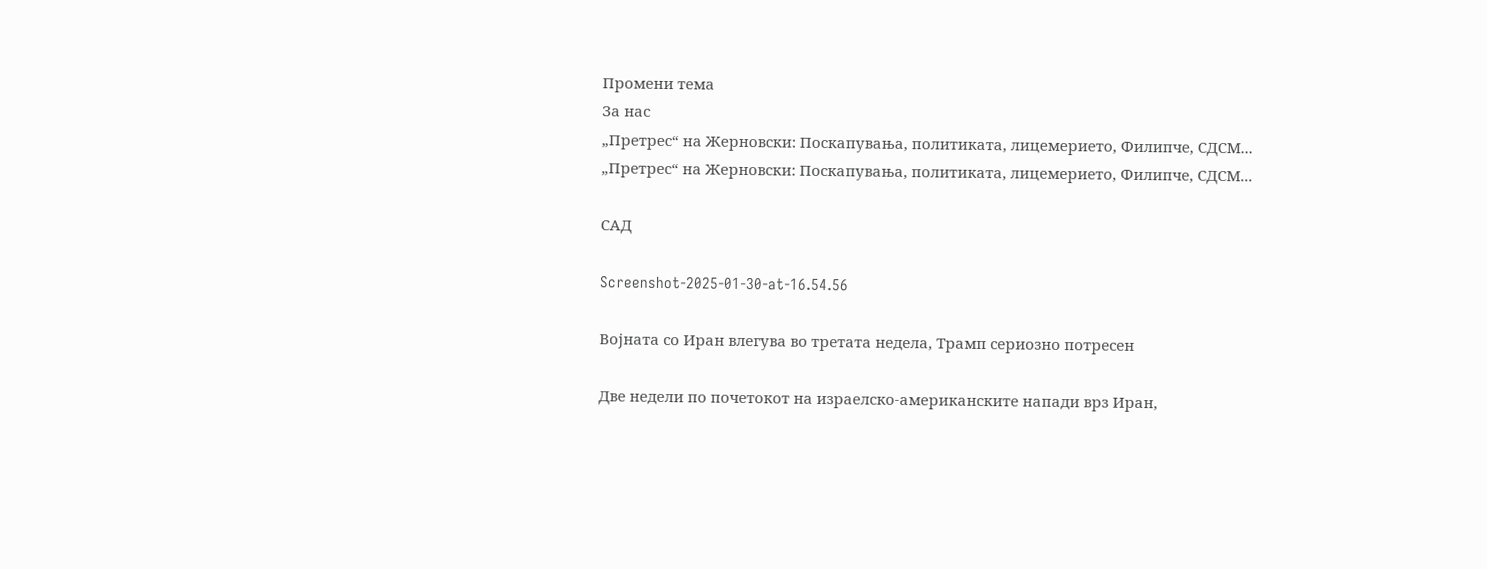Промени тема
За нас
„Претрес“ на Жерновски: Поскапувања, политиката, лицемерието, Филипче, СДСМ...
„Претрес“ на Жерновски: Поскапувања, политиката, лицемерието, Филипче, СДСМ...

САД

Screenshot-2025-01-30-at-16.54.56

Војната со Иран влегува во третата недела, Трамп сериозно потресен

Две недели по почетокот на израелско-американските напади врз Иран,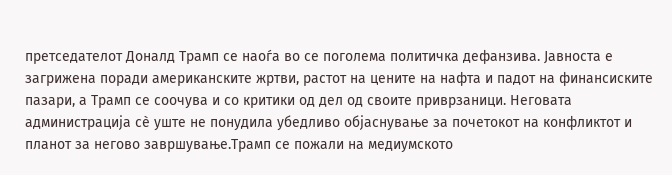претседателот Доналд Трамп се наоѓа во се поголема политичка дефанзива. Јавноста е загрижена поради американските жртви, растот на цените на нафта и падот на финансиските пазари, а Трамп се соочува и со критики од дел од своите приврзаници. Неговата администрација сè уште не понудила убедливо објаснување за почетокот на конфликтот и планот за негово завршување.Трамп се пожали на медиумското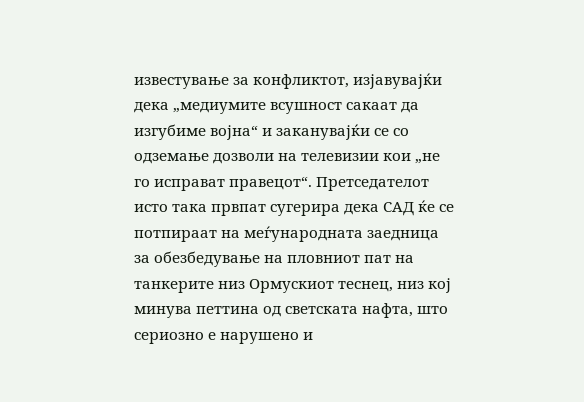известување за конфликтот, изјавувајќи дека „медиумите всушност сакаат да изгубиме војна“ и заканувајќи се со одземање дозволи на телевизии кои „не го исправат правецот“. Претседателот исто така првпат сугерира дека САД ќе се потпираат на меѓународната заедница за обезбедување на пловниот пат на танкерите низ Ормускиот теснец, низ кој минува петтина од светската нафта, што сериозно е нарушено и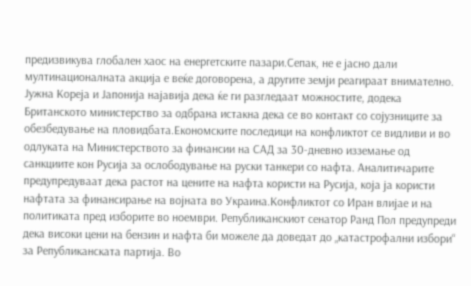предизвикува глобален хаос на енергетските пазари.Сепак, не е јасно дали мултинационалната акција е веќе договорена, а другите земји реагираат внимателно. Јужна Кореја и Јапонија најавија дека ќе ги разгледаат можностите, додека Британското министерство за одбрана истакна дека се во контакт со сојузниците за обезбедување на пловидбата.Економските последици на конфликтот се видливи и во одлуката на Министерството за финансии на САД за 30-дневно изземање од санкциите кон Русија за ослободување на руски танкери со нафта. Аналитичарите предупредуваат дека растот на цените на нафта користи на Русија, која ја користи нафтата за финансирање на војната во Украина.Конфликтот со Иран влијае и на политиката пред изборите во ноември. Републиканскиот сенатор Ранд Пол предупреди дека високи цени на бензин и нафта би можеле да доведат до „катастрофални избори“ за Републиканската партија. Во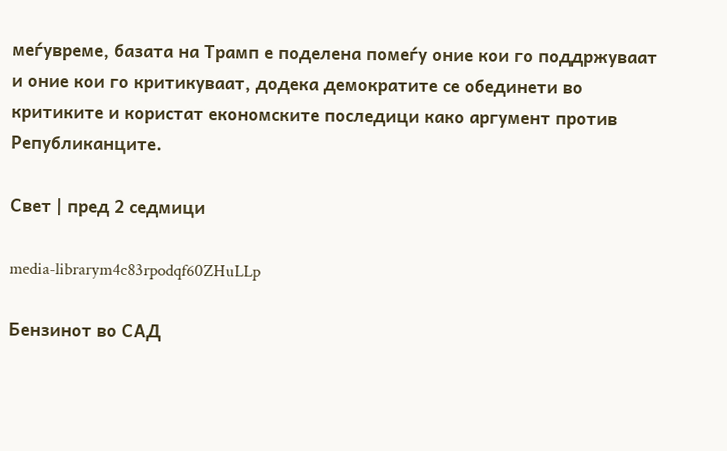меѓувреме, базата на Трамп е поделена помеѓу оние кои го поддржуваат и оние кои го критикуваат, додека демократите се обединети во критиките и користат економските последици како аргумент против Републиканците.

Свет | пред 2 седмици

media-librarym4c83rpodqf60ZHuLLp

Бензинот во САД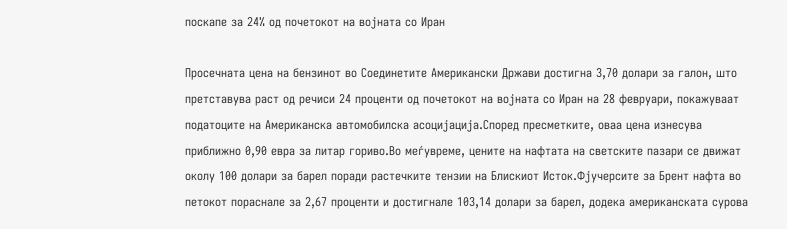поскапе за 24% од почетокот на војната со Иран

Просечната цена на бензинот во Соединетите Американски Држави достигна 3,70 долари за галон, што претставува раст од речиси 24 проценти од почетокот на војната со Иран на 28 февруари, покажуваат податоците на Американска автомобилска асоцијација.Според пресметките, оваа цена изнесува приближно 0,90 евра за литар гориво.Во меѓувреме, цените на нафтата на светските пазари се движат околу 100 долари за барел поради растечките тензии на Блискиот Исток.Фјучерсите за Брент нафта во петокот пораснале за 2,67 проценти и достигнале 103,14 долари за барел, додека американската сурова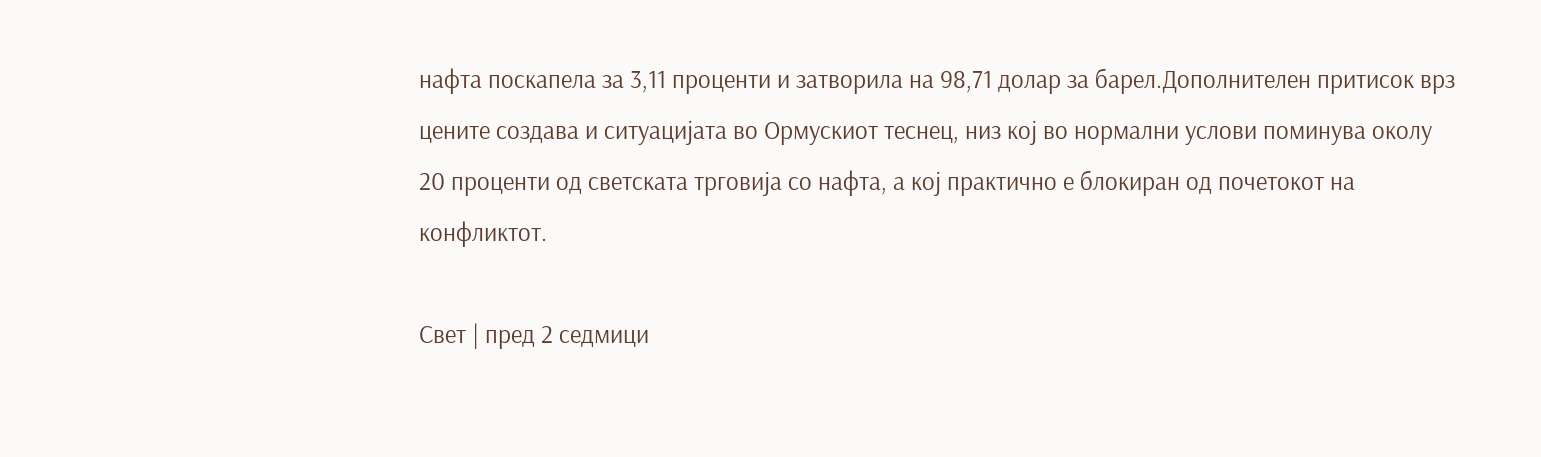нафта поскапела за 3,11 проценти и затворила на 98,71 долар за барел.Дополнителен притисок врз цените создава и ситуацијата во Ормускиот теснец, низ кој во нормални услови поминува околу 20 проценти од светската трговија со нафта, а кој практично е блокиран од почетокот на конфликтот.

Свет | пред 2 седмици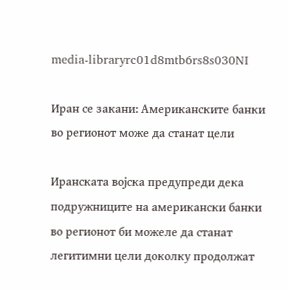media-libraryrc01d8mtb6rs8s030NI

Иран се закани: Американските банки во регионот може да станат цели

Иранската војска предупреди дека подружниците на американски банки во регионот би можеле да станат легитимни цели доколку продолжат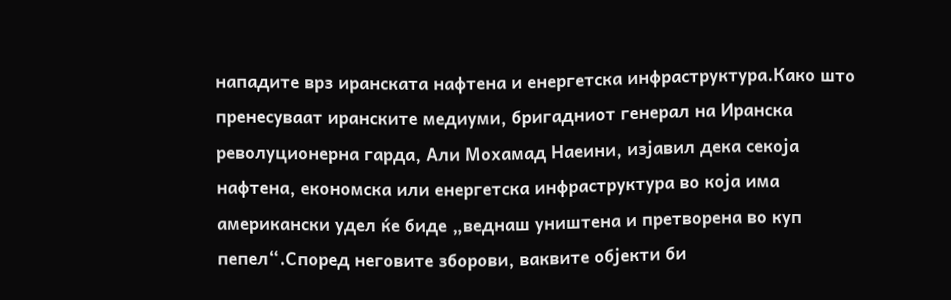нападите врз иранската нафтена и енергетска инфраструктура.Како што пренесуваат иранските медиуми, бригадниот генерал на Иранска револуционерна гарда, Али Мохамад Наеини, изјавил дека секоја нафтена, економска или енергетска инфраструктура во која има американски удел ќе биде „веднаш уништена и претворена во куп пепел“.Според неговите зборови, ваквите објекти би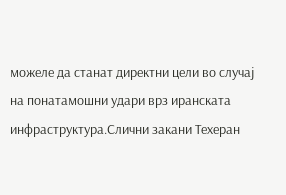можеле да станат директни цели во случај на понатамошни удари врз иранската инфраструктура.Слични закани Техеран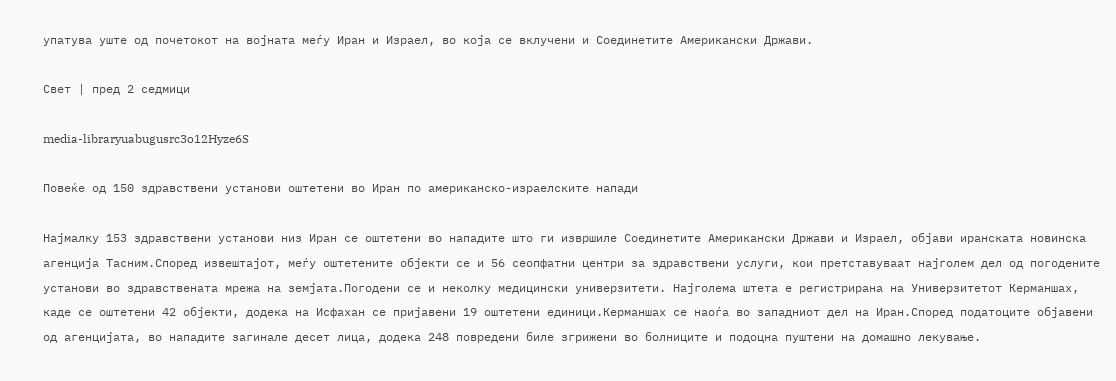упатува уште од почетокот на војната меѓу Иран и Израел, во која се вклучени и Соединетите Американски Држави.

Свет | пред 2 седмици

media-libraryuabugusrc3o12Hyze6S

Повеќе од 150 здравствени установи оштетени во Иран по американско-израелските напади

Најмалку 153 здравствени установи низ Иран се оштетени во нападите што ги извршиле Соединетите Американски Држави и Израел, објави иранската новинска агенција Тасним.Според извештајот, меѓу оштетените објекти се и 56 сеопфатни центри за здравствени услуги, кои претставуваат најголем дел од погодените установи во здравствената мрежа на земјата.Погодени се и неколку медицински универзитети. Најголема штета е регистрирана на Универзитетот Керманшах, каде се оштетени 42 објекти, додека на Исфахан се пријавени 19 оштетени единици.Керманшах се наоѓа во западниот дел на Иран.Според податоците објавени од агенцијата, во нападите загинале десет лица, додека 248 повредени биле згрижени во болниците и подоцна пуштени на домашно лекување.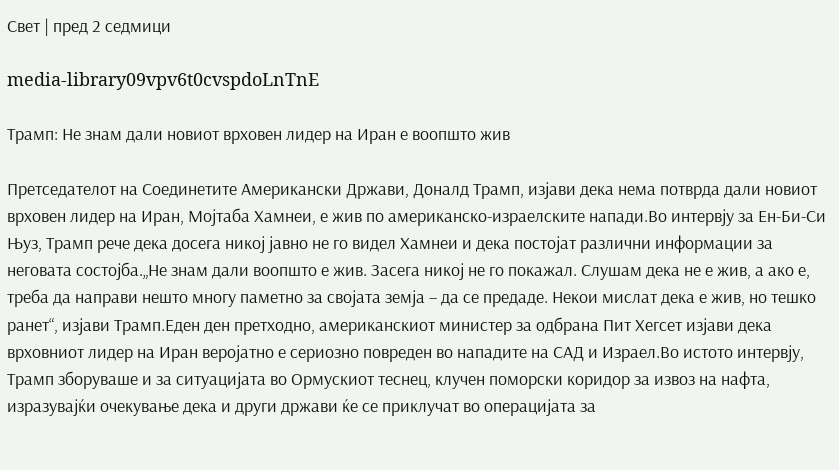Свет | пред 2 седмици

media-library09vpv6t0cvspdoLnTnE

Трамп: Не знам дали новиот врховен лидер на Иран е воопшто жив

Претседателот на Соединетите Американски Држави, Доналд Трамп, изјави дека нема потврда дали новиот врховен лидер на Иран, Мојтаба Хамнеи, е жив по американско-израелските напади.Во интервју за Ен-Би-Си Њуз, Трамп рече дека досега никој јавно не го видел Хамнеи и дека постојат различни информации за неговата состојба.„Не знам дали воопшто е жив. Засега никој не го покажал. Слушам дека не е жив, а ако е, треба да направи нешто многу паметно за својата земја – да се предаде. Некои мислат дека е жив, но тешко ранет“, изјави Трамп.Еден ден претходно, американскиот министер за одбрана Пит Хегсет изјави дека врховниот лидер на Иран веројатно е сериозно повреден во нападите на САД и Израел.Во истото интервју, Трамп зборуваше и за ситуацијата во Ормускиот теснец, клучен поморски коридор за извоз на нафта, изразувајќи очекување дека и други држави ќе се приклучат во операцијата за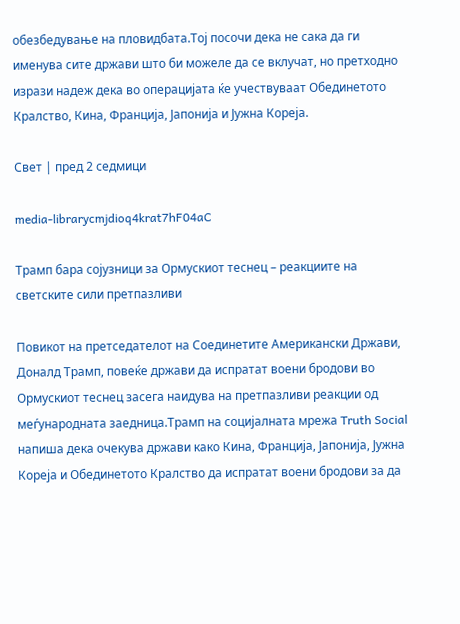обезбедување на пловидбата.Тој посочи дека не сака да ги именува сите држави што би можеле да се вклучат, но претходно изрази надеж дека во операцијата ќе учествуваат Обединетото Кралство, Кина, Франција, Јапонија и Јужна Кореја.

Свет | пред 2 седмици

media-librarycmjdioq4krat7hF04aC

Трамп бара сојузници за Ормускиот теснец – реакциите на светските сили претпазливи

Повикот на претседателот на Соединетите Американски Држави, Доналд Трамп, повеќе држави да испратат воени бродови во Ормускиот теснец засега наидува на претпазливи реакции од меѓународната заедница.Трамп на социјалната мрежа Truth Social напиша дека очекува држави како Кина, Франција, Јапонија, Јужна Кореја и Обединетото Кралство да испратат воени бродови за да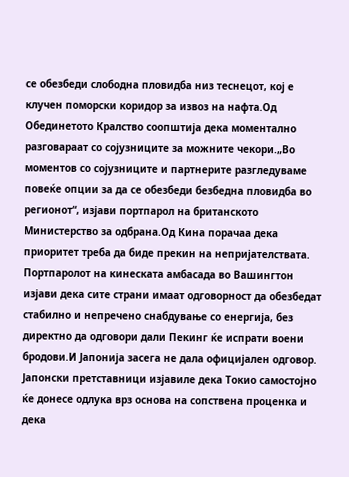се обезбеди слободна пловидба низ теснецот, кој е клучен поморски коридор за извоз на нафта.Од Обединетото Кралство соопштија дека моментално разговараат со сојузниците за можните чекори.„Во моментов со сојузниците и партнерите разгледуваме повеќе опции за да се обезбеди безбедна пловидба во регионот“, изјави портпарол на британското Министерство за одбрана.Од Кина порачаа дека приоритет треба да биде прекин на непријателствата. Портпаролот на кинеската амбасада во Вашингтон изјави дека сите страни имаат одговорност да обезбедат стабилно и непречено снабдување со енергија, без директно да одговори дали Пекинг ќе испрати воени бродови.И Јапонија засега не дала официјален одговор. Јапонски претставници изјавиле дека Токио самостојно ќе донесе одлука врз основа на сопствена проценка и дека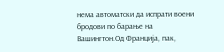нема автоматски да испрати воени бродови по барање на Вашингтон.Од Франција, пак,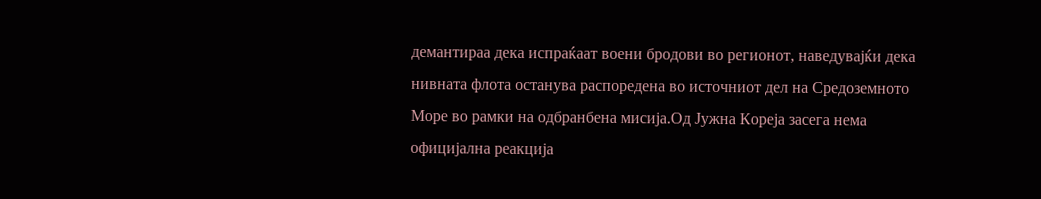демантираа дека испраќаат воени бродови во регионот, наведувајќи дека нивната флота останува распоредена во источниот дел на Средоземното Море во рамки на одбранбена мисија.Од Јужна Кореја засега нема официјална реакција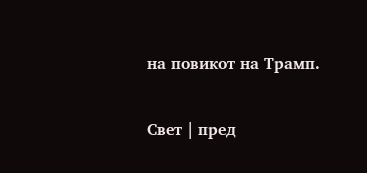на повикот на Трамп.

Свет | пред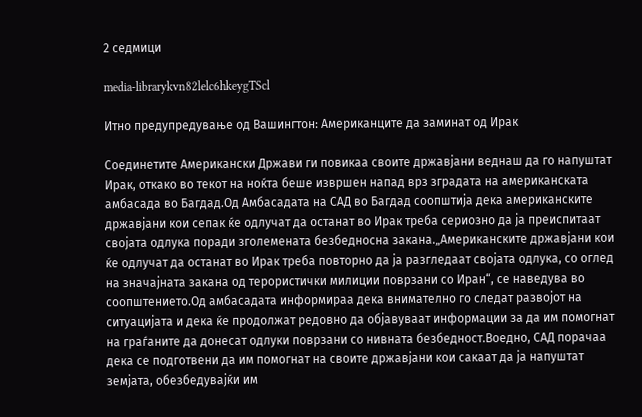2 седмици

media-librarykvn82lelc6hkeygTScl

Итно предупредување од Вашингтон: Американците да заминат од Ирак

Соединетите Американски Држави ги повикаа своите државјани веднаш да го напуштат Ирак, откако во текот на ноќта беше извршен напад врз зградата на американската амбасада во Багдад.Од Амбасадата на САД во Багдад соопштија дека американските државјани кои сепак ќе одлучат да останат во Ирак треба сериозно да ја преиспитаат својата одлука поради зголемената безбедносна закана.„Американските државјани кои ќе одлучат да останат во Ирак треба повторно да ја разгледаат својата одлука, со оглед на значајната закана од терористички милиции поврзани со Иран“, се наведува во соопштението.Од амбасадата информираа дека внимателно го следат развојот на ситуацијата и дека ќе продолжат редовно да објавуваат информации за да им помогнат на граѓаните да донесат одлуки поврзани со нивната безбедност.Воедно, САД порачаа дека се подготвени да им помогнат на своите државјани кои сакаат да ја напуштат земјата, обезбедувајќи им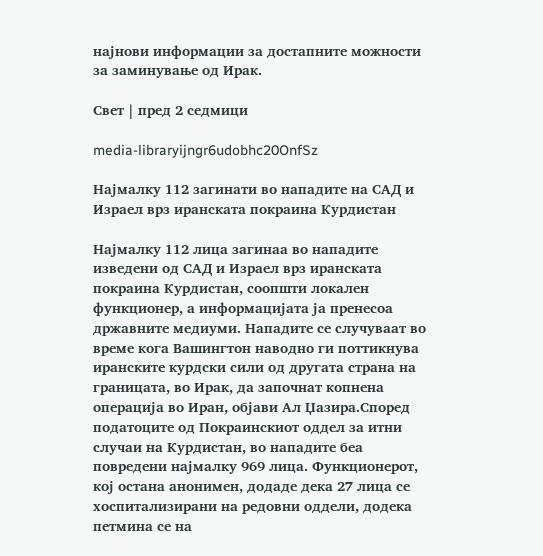најнови информации за достапните можности за заминување од Ирак.

Свет | пред 2 седмици

media-libraryijngr6udobhc20OnfSz

Најмалку 112 загинати во нападите на САД и Израел врз иранската покраина Курдистан

Најмалку 112 лица загинаа во нападите изведени од САД и Израел врз иранската покраина Курдистан, соопшти локален функционер, а информацијата ја пренесоа државните медиуми. Нападите се случуваат во време кога Вашингтон наводно ги поттикнува иранските курдски сили од другата страна на границата, во Ирак, да започнат копнена операција во Иран, објави Ал Џазира.Според податоците од Покраинскиот оддел за итни случаи на Курдистан, во нападите беа повредени најмалку 969 лица. Функционерот, кој остана анонимен, додаде дека 27 лица се хоспитализирани на редовни оддели, додека петмина се на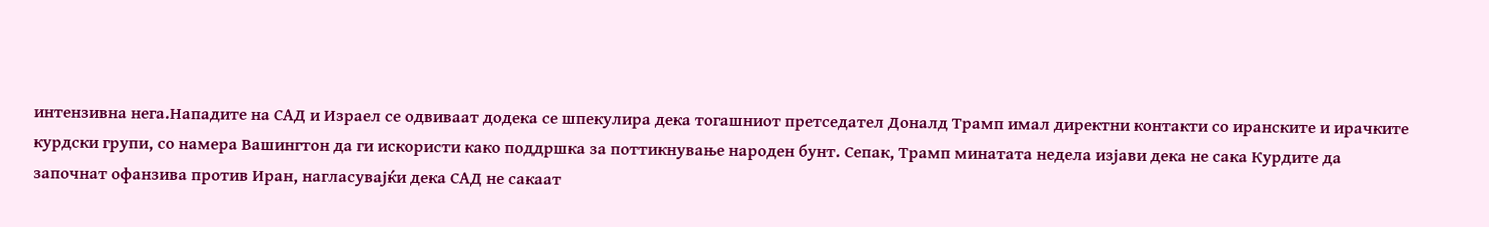интензивна нега.Нападите на САД и Израел се одвиваат додека се шпекулира дека тогашниот претседател Доналд Трамп имал директни контакти со иранските и ирачките курдски групи, со намера Вашингтон да ги искористи како поддршка за поттикнување народен бунт. Сепак, Трамп минатата недела изјави дека не сака Курдите да започнат офанзива против Иран, нагласувајќи дека САД не сакаат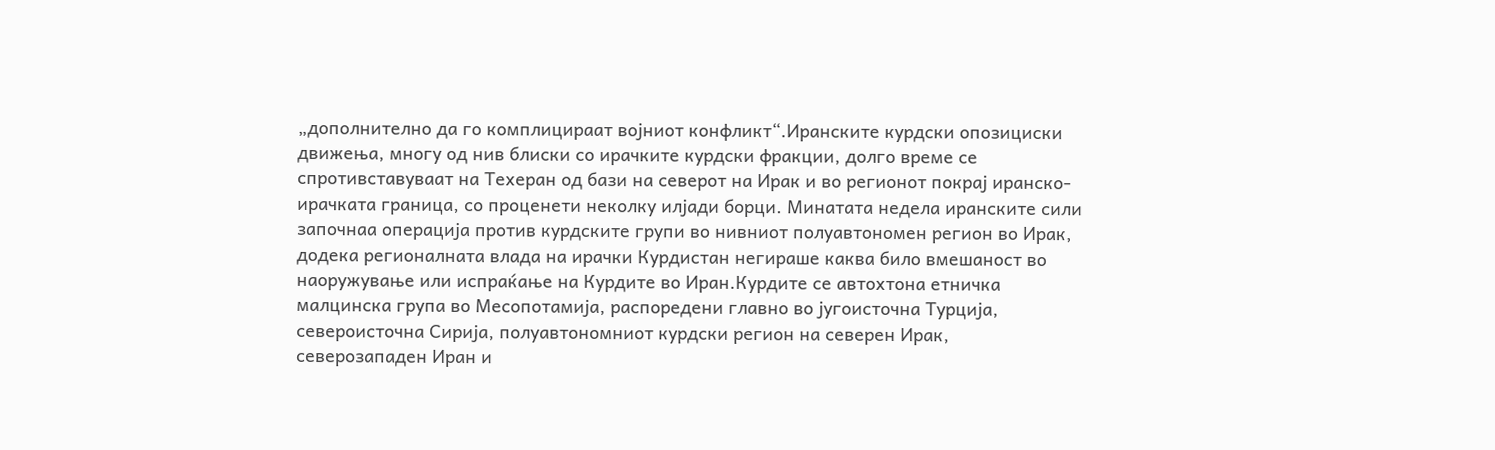„дополнително да го комплицираат војниот конфликт“.Иранските курдски опозициски движења, многу од нив блиски со ирачките курдски фракции, долго време се спротивставуваат на Техеран од бази на северот на Ирак и во регионот покрај иранско-ирачката граница, со проценети неколку илјади борци. Минатата недела иранските сили започнаа операција против курдските групи во нивниот полуавтономен регион во Ирак, додека регионалната влада на ирачки Курдистан негираше каква било вмешаност во наоружување или испраќање на Курдите во Иран.Курдите се автохтона етничка малцинска група во Месопотамија, распоредени главно во југоисточна Турција, североисточна Сирија, полуавтономниот курдски регион на северен Ирак, северозападен Иран и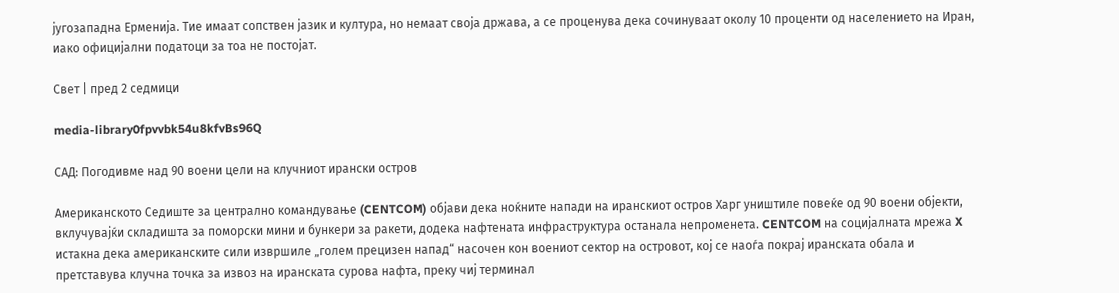југозападна Ерменија. Тие имаат сопствен јазик и култура, но немаат своја држава, а се проценува дека сочинуваат околу 10 проценти од населението на Иран, иако официјални податоци за тоа не постојат.

Свет | пред 2 седмици

media-library0fpvvbk54u8kfvBs96Q

САД: Погодивме над 90 воени цели на клучниот ирански остров

Американското Седиште за централно командување (CENTCOM) објави дека ноќните напади на иранскиот остров Харг уништиле повеќе од 90 воени објекти, вклучувајќи складишта за поморски мини и бункери за ракети, додека нафтената инфраструктура останала непроменета. CENTCOM на социјалната мрежа X истакна дека американските сили извршиле „голем прецизен напад“ насочен кон воениот сектор на островот, кој се наоѓа покрај иранската обала и претставува клучна точка за извоз на иранската сурова нафта, преку чиј терминал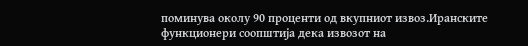поминува околу 90 проценти од вкупниот извоз.Иранските функционери соопштија дека извозот на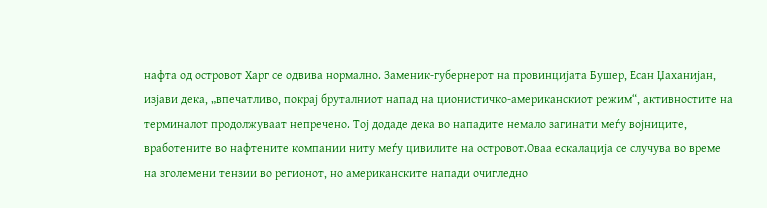нафта од островот Харг се одвива нормално. Заменик-губернерот на провинцијата Бушер, Есан Џаханијан, изјави дека, „впечатливо, покрај бруталниот напад на ционистичко-американскиот режим“, активностите на терминалот продолжуваат непречено. Тој додаде дека во нападите немало загинати меѓу војниците, вработените во нафтените компании ниту меѓу цивилите на островот.Оваа ескалација се случува во време на зголемени тензии во регионот, но американските напади очигледно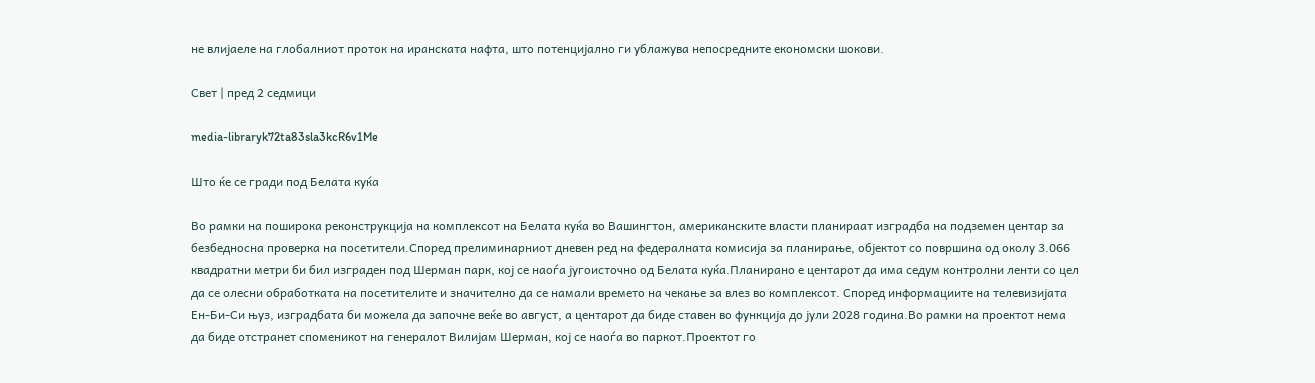не влијаеле на глобалниот проток на иранската нафта, што потенцијално ги ублажува непосредните економски шокови.

Свет | пред 2 седмици

media-libraryk72ta83sla3kcR6v1Me

Што ќе се гради под Белата куќа

Во рамки на поширока реконструкција на комплексот на Белата куќа во Вашингтон, американските власти планираат изградба на подземен центар за безбедносна проверка на посетители.Според прелиминарниот дневен ред на федералната комисија за планирање, објектот со површина од околу 3.066 квадратни метри би бил изграден под Шерман парк, кој се наоѓа југоисточно од Белата куќа.Планирано е центарот да има седум контролни ленти со цел да се олесни обработката на посетителите и значително да се намали времето на чекање за влез во комплексот. Според информациите на телевизијата Ен-Би-Си њуз, изградбата би можела да започне веќе во август, а центарот да биде ставен во функција до јули 2028 година.Во рамки на проектот нема да биде отстранет споменикот на генералот Вилијам Шерман, кој се наоѓа во паркот.Проектот го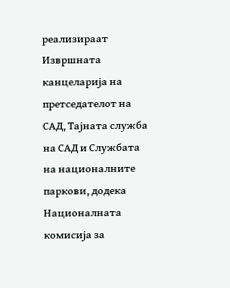реализираат Извршната канцеларија на претседателот на САД, Тајната служба на САД и Службата на националните паркови, додека Националната комисија за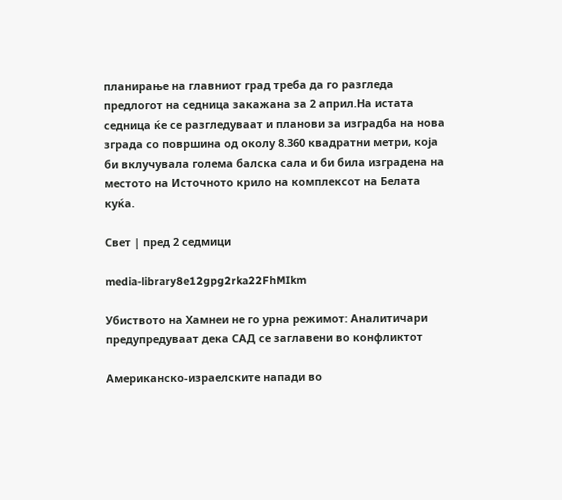планирање на главниот град треба да го разгледа предлогот на седница закажана за 2 април.На истата седница ќе се разгледуваат и планови за изградба на нова зграда со површина од околу 8.360 квадратни метри, која би вклучувала голема балска сала и би била изградена на местото на Источното крило на комплексот на Белата куќа.

Свет | пред 2 седмици

media-library8e12gpg2rka22FhMIkm

Убиството на Хамнеи не го урна режимот: Аналитичари предупредуваат дека САД се заглавени во конфликтот

Американско-израелските напади во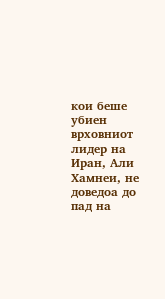кои беше убиен врховниот лидер на Иран, Али Хамнеи, не доведоа до пад на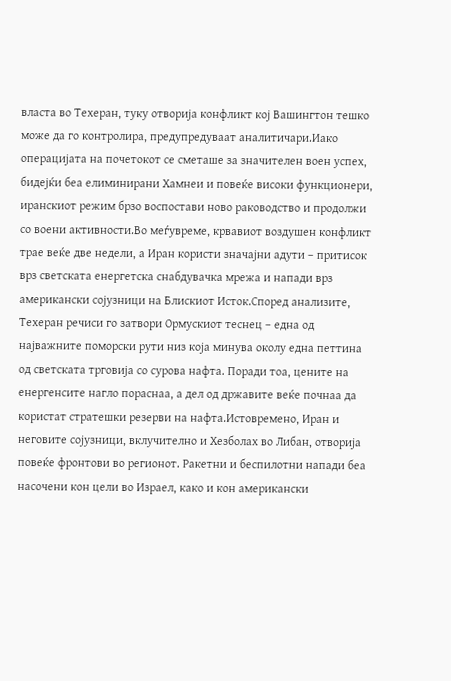власта во Техеран, туку отворија конфликт кој Вашингтон тешко може да го контролира, предупредуваат аналитичари.Иако операцијата на почетокот се сметаше за значителен воен успех, бидејќи беа елиминирани Хамнеи и повеќе високи функционери, иранскиот режим брзо воспостави ново раководство и продолжи со воени активности.Во меѓувреме, крвавиот воздушен конфликт трае веќе две недели, а Иран користи значајни адути – притисок врз светската енергетска снабдувачка мрежа и напади врз американски сојузници на Блискиот Исток.Според анализите, Техеран речиси го затвори Ормускиот теснец – една од најважните поморски рути низ која минува околу една петтина од светската трговија со сурова нафта. Поради тоа, цените на енергенсите нагло пораснаа, а дел од државите веќе почнаа да користат стратешки резерви на нафта.Истовремено, Иран и неговите сојузници, вклучително и Хезболах во Либан, отворија повеќе фронтови во регионот. Ракетни и беспилотни напади беа насочени кон цели во Израел, како и кон американски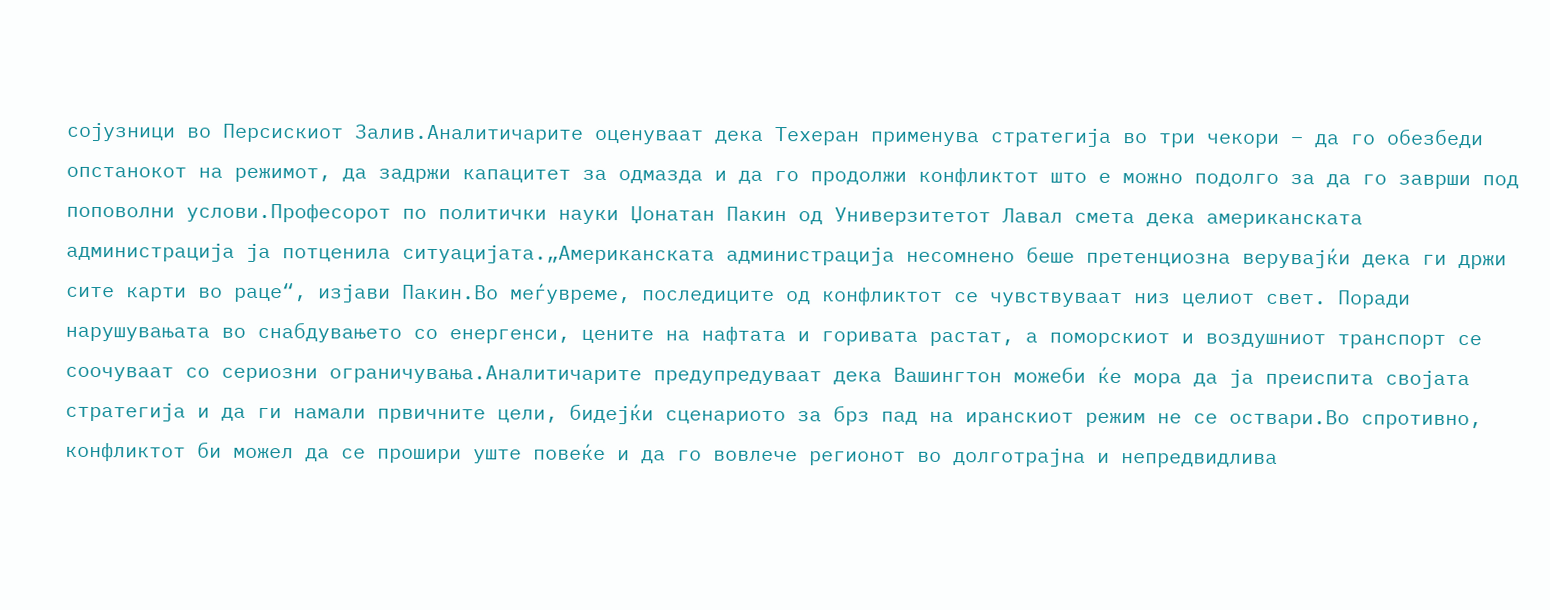сојузници во Персискиот Залив.Аналитичарите оценуваат дека Техеран применува стратегија во три чекори – да го обезбеди опстанокот на режимот, да задржи капацитет за одмазда и да го продолжи конфликтот што е можно подолго за да го заврши под поповолни услови.Професорот по политички науки Џонатан Пакин од Универзитетот Лавал смета дека американската администрација ја потценила ситуацијата.„Американската администрација несомнено беше претенциозна верувајќи дека ги држи сите карти во раце“, изјави Пакин.Во меѓувреме, последиците од конфликтот се чувствуваат низ целиот свет. Поради нарушувањата во снабдувањето со енергенси, цените на нафтата и горивата растат, а поморскиот и воздушниот транспорт се соочуваат со сериозни ограничувања.Аналитичарите предупредуваат дека Вашингтон можеби ќе мора да ја преиспита својата стратегија и да ги намали првичните цели, бидејќи сценариото за брз пад на иранскиот режим не се оствари.Во спротивно, конфликтот би можел да се прошири уште повеќе и да го вовлече регионот во долготрајна и непредвидлива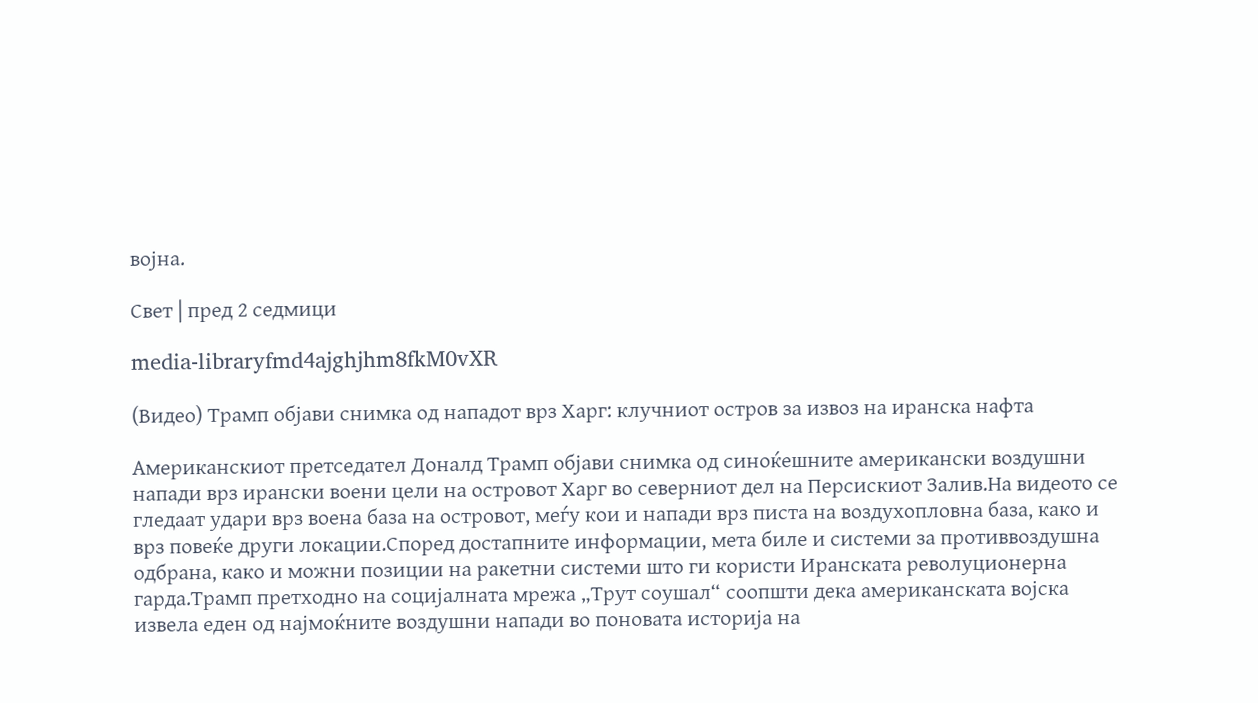војна.

Свет | пред 2 седмици

media-libraryfmd4ajghjhm8fkM0vXR

(Видео) Трамп објави снимка од нападот врз Харг: клучниот остров за извоз на иранска нафта

Американскиот претседател Доналд Трамп објави снимка од синоќешните американски воздушни напади врз ирански воени цели на островот Харг во северниот дел на Персискиот Залив.На видеото се гледаат удари врз воена база на островот, меѓу кои и напади врз писта на воздухопловна база, како и врз повеќе други локации.Според достапните информации, мета биле и системи за противвоздушна одбрана, како и можни позиции на ракетни системи што ги користи Иранската револуционерна гарда.Трамп претходно на социјалната мрежа „Трут соушал“ соопшти дека американската војска извела еден од најмоќните воздушни напади во поновата историја на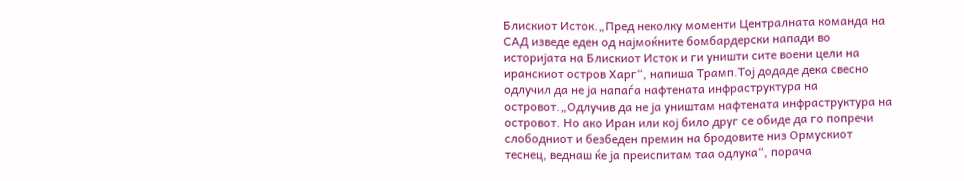Блискиот Исток.„Пред неколку моменти Централната команда на САД изведе еден од најмоќните бомбардерски напади во историјата на Блискиот Исток и ги уништи сите воени цели на иранскиот остров Харг“, напиша Трамп.Тој додаде дека свесно одлучил да не ја напаѓа нафтената инфраструктура на островот.„Одлучив да не ја уништам нафтената инфраструктура на островот. Но ако Иран или кој било друг се обиде да го попречи слободниот и безбеден премин на бродовите низ Ормускиот теснец, веднаш ќе ја преиспитам таа одлука“, порача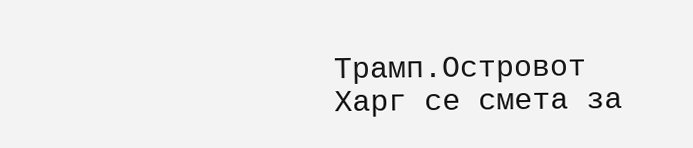Трамп.Островот Харг се смета за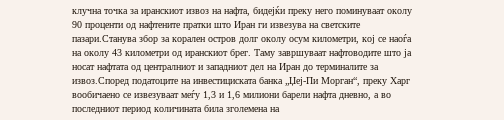клучна точка за иранскиот извоз на нафта, бидејќи преку него поминуваат околу 90 проценти од нафтените пратки што Иран ги извезува на светските пазари.Станува збор за корален остров долг околу осум километри, кој се наоѓа на околу 43 километри од иранскиот брег. Таму завршуваат нафтоводите што ја носат нафтата од централниот и западниот дел на Иран до терминалите за извоз.Според податоците на инвестициската банка „Џеј-Пи Морган“, преку Харг вообичаено се извезуваат меѓу 1,3 и 1,6 милиони барели нафта дневно, а во последниот период количината била зголемена на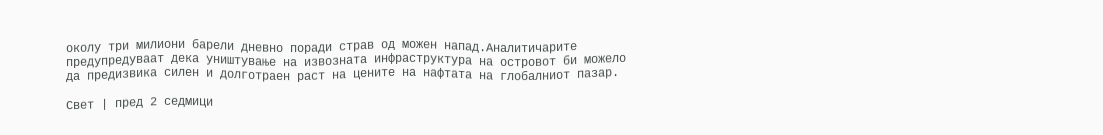околу три милиони барели дневно поради страв од можен напад.Аналитичарите предупредуваат дека уништување на извозната инфраструктура на островот би можело да предизвика силен и долготраен раст на цените на нафтата на глобалниот пазар.

Свет | пред 2 седмици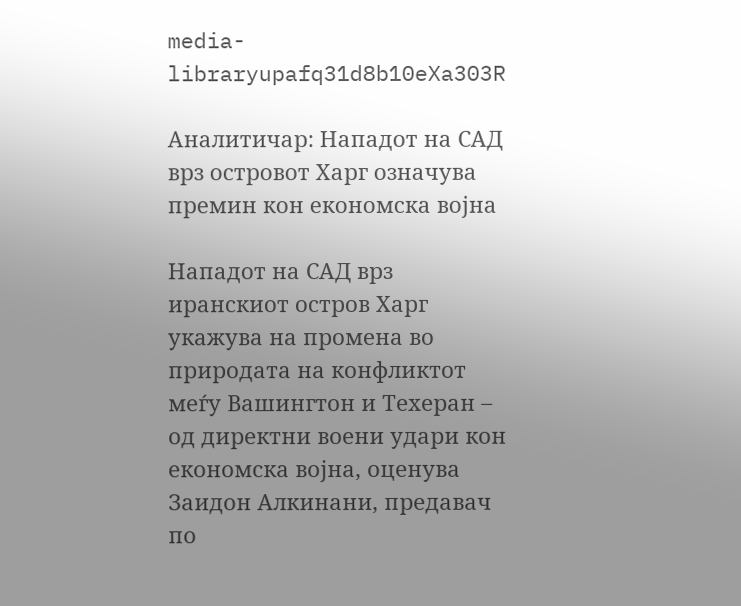media-libraryupafq31d8b10eXa303R

Аналитичар: Нападот на САД врз островот Харг означува премин кон економска војна

Нападот на САД врз иранскиот остров Харг укажува на промена во природата на конфликтот меѓу Вашингтон и Техеран – од директни воени удари кон економска војна, оценува Заидон Алкинани, предавач по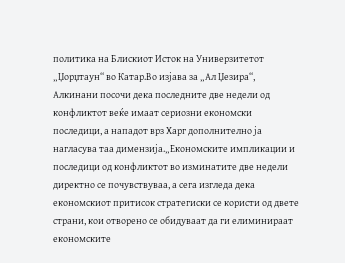политика на Блискиот Исток на Универзитетот „Џорџтаун“ во Катар.Во изјава за „Ал Џезира“, Алкинани посочи дека последните две недели од конфликтот веќе имаат сериозни економски последици, а нападот врз Харг дополнително ја нагласува таа димензија.„Економските импликации и последици од конфликтот во изминатите две недели директно се почувствуваа, а сега изгледа дека економскиот притисок стратегиски се користи од двете страни, кои отворено се обидуваат да ги елиминираат економските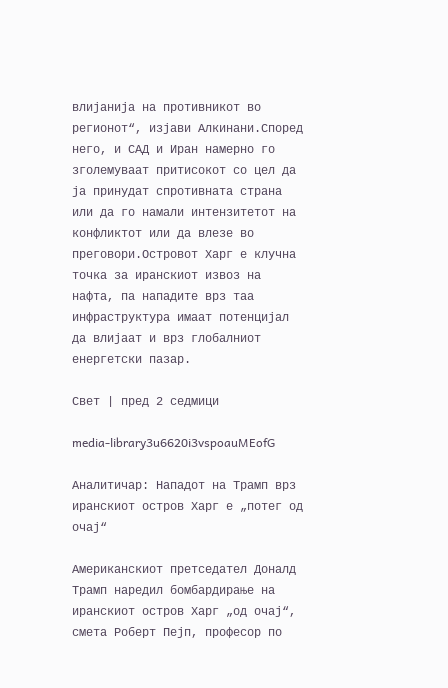влијанија на противникот во регионот“, изјави Алкинани.Според него, и САД и Иран намерно го зголемуваат притисокот со цел да ја принудат спротивната страна или да го намали интензитетот на конфликтот или да влезе во преговори.Островот Харг е клучна точка за иранскиот извоз на нафта, па нападите врз таа инфраструктура имаат потенцијал да влијаат и врз глобалниот енергетски пазар.

Свет | пред 2 седмици

media-library3u6620i3vspoauMEofG

Аналитичар: Нападот на Трамп врз иранскиот остров Харг е „потег од очај“

Американскиот претседател Доналд Трамп наредил бомбардирање на иранскиот остров Харг „од очај“, смета Роберт Пејп, професор по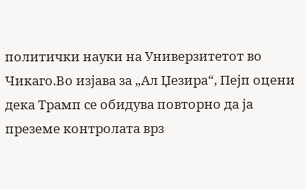политички науки на Универзитетот во Чикаго.Во изјава за „Ал Џезира“, Пејп оцени дека Трамп се обидува повторно да ја преземе контролата врз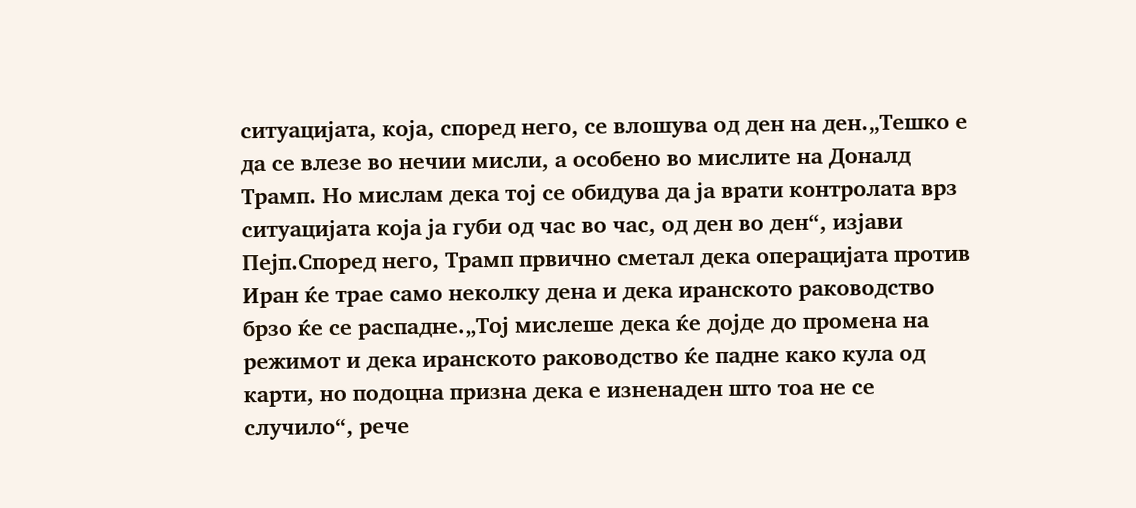ситуацијата, која, според него, се влошува од ден на ден.„Тешко е да се влезе во нечии мисли, а особено во мислите на Доналд Трамп. Но мислам дека тој се обидува да ја врати контролата врз ситуацијата која ја губи од час во час, од ден во ден“, изјави Пејп.Според него, Трамп првично сметал дека операцијата против Иран ќе трае само неколку дена и дека иранското раководство брзо ќе се распадне.„Тој мислеше дека ќе дојде до промена на режимот и дека иранското раководство ќе падне како кула од карти, но подоцна призна дека е изненаден што тоа не се случило“, рече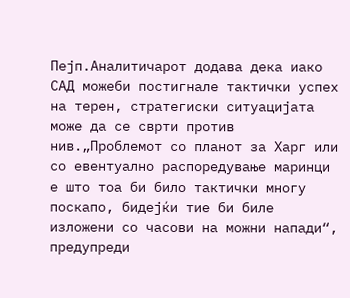Пејп.Аналитичарот додава дека иако САД можеби постигнале тактички успех на терен, стратегиски ситуацијата може да се сврти против нив.„Проблемот со планот за Харг или со евентуално распоредување маринци е што тоа би било тактички многу поскапо, бидејќи тие би биле изложени со часови на можни напади“, предупреди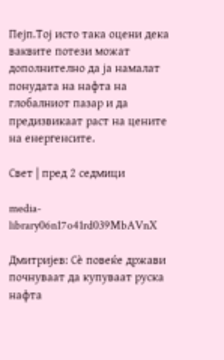Пејп.Тој исто така оцени дека ваквите потези можат дополнително да ја намалат понудата на нафта на глобалниот пазар и да предизвикаат раст на цените на енергенсите.

Свет | пред 2 седмици

media-library06n17o41rd039MbAVnX

Дмитријев: Сè повеќе држави почнуваат да купуваат руска нафта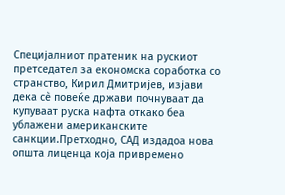Специјалниот пратеник на рускиот претседател за економска соработка со странство, Кирил Дмитријев, изјави дека сè повеќе држави почнуваат да купуваат руска нафта откако беа ублажени американските санкции.Претходно, САД издадоа нова општа лиценца која привремено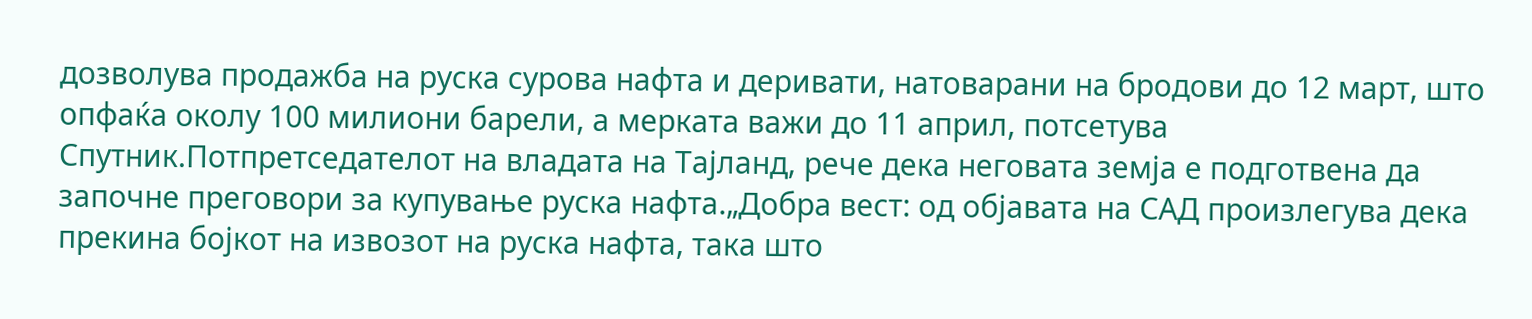дозволува продажба на руска сурова нафта и деривати, натоварани на бродови до 12 март, што опфаќа околу 100 милиони барели, а мерката важи до 11 април, потсетува Спутник.Потпретседателот на владата на Тајланд, рече дека неговата земја е подготвена да започне преговори за купување руска нафта.„Добра вест: од објавата на САД произлегува дека прекина бојкот на извозот на руска нафта, така што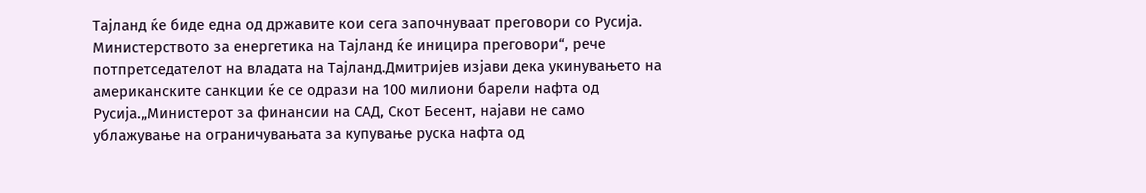Тајланд ќе биде една од државите кои сега започнуваат преговори со Русија. Министерството за енергетика на Тајланд ќе иницира преговори“, рече потпретседателот на владата на Тајланд.Дмитријев изјави дека укинувањето на американските санкции ќе се одрази на 100 милиони барели нафта од Русија.„Министерот за финансии на САД, Скот Бесент, најави не само ублажување на ограничувањата за купување руска нафта од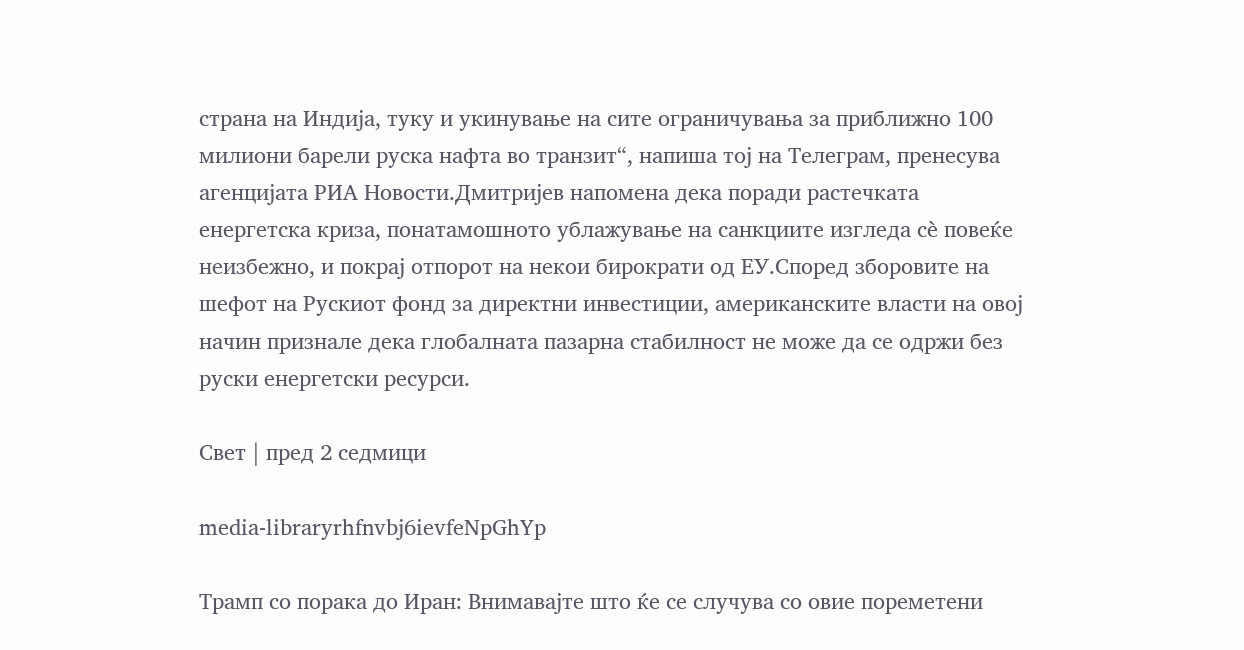страна на Индија, туку и укинување на сите ограничувања за приближно 100 милиони барели руска нафта во транзит“, напиша тој на Телеграм, пренесува агенцијата РИА Новости.Дмитријев напомена дека поради растечката енергетска криза, понатамошното ублажување на санкциите изгледа сè повеќе неизбежно, и покрај отпорот на некои бирократи од ЕУ.Според зборовите на шефот на Рускиот фонд за директни инвестиции, американските власти на овој начин признале дека глобалната пазарна стабилност не може да се одржи без руски енергетски ресурси.

Свет | пред 2 седмици

media-libraryrhfnvbj6ievfeNpGhYp

Трамп со порака до Иран: Внимавајте што ќе се случува со овие пореметени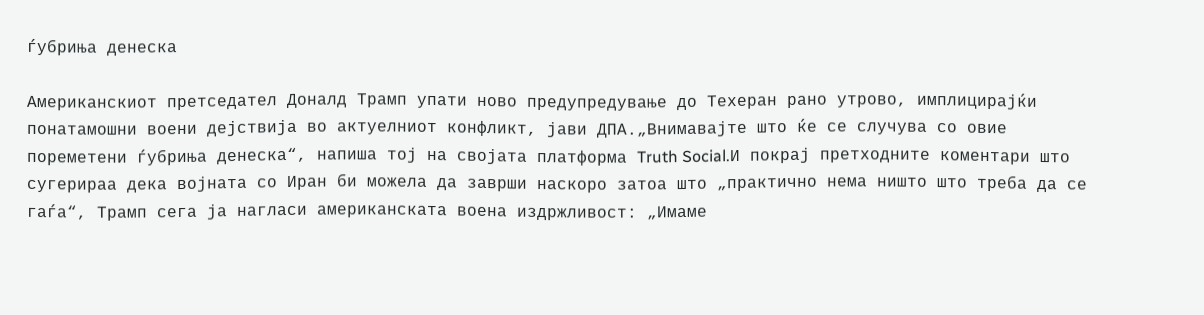ѓубриња денеска

Американскиот претседател Доналд Трамп упати ново предупредување до Техеран рано утрово, имплицирајќи понатамошни воени дејствија во актуелниот конфликт, јави ДПА.„Внимавајте што ќе се случува со овие пореметени ѓубриња денеска“, напиша тој на својата платформа Truth Social.И покрај претходните коментари што сугерираа дека војната со Иран би можела да заврши наскоро затоа што „практично нема ништо што треба да се гаѓа“, Трамп сега ја нагласи американската воена издржливост: „Имаме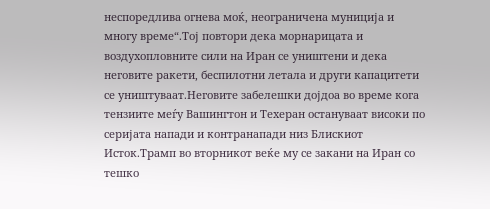неспоредлива огнева моќ, неограничена муниција и многу време“.Тој повтори дека морнарицата и воздухопловните сили на Иран се уништени и дека неговите ракети, беспилотни летала и други капацитети се уништуваат.Неговите забелешки дојдоа во време кога тензиите меѓу Вашингтон и Техеран остануваат високи по серијата напади и контранапади низ Блискиот Исток.Трамп во вторникот веќе му се закани на Иран со тешко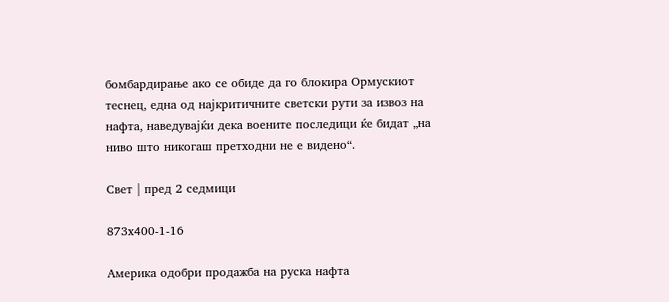бомбардирање ако се обиде да го блокира Ормускиот теснец, една од најкритичните светски рути за извоз на нафта, наведувајќи дека воените последици ќе бидат „на ниво што никогаш претходни не е видено“.

Свет | пред 2 седмици

873x400-1-16

Америка одобри продажба на руска нафта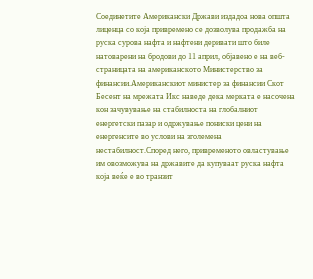Соединетите Американски Држави издадоа нова општа лиценца со која привремено се дозволува продажба на руска сурова нафта и нафтени деривати што биле натоварени на бродови до 11 април, објавено е на веб-страницата на американското Министерство за финансии.Американскиот министер за финансии Скот Бесент на мрежата Икс наведе дека мерката е насочена кон зачувување на стабилноста на глобалниот енергетски пазар и одржување пониски цени на енергенсите во услови на зголемена нестабилност.Според него, привременото овластување им овозможува на државите да купуваат руска нафта која веќе е во транзит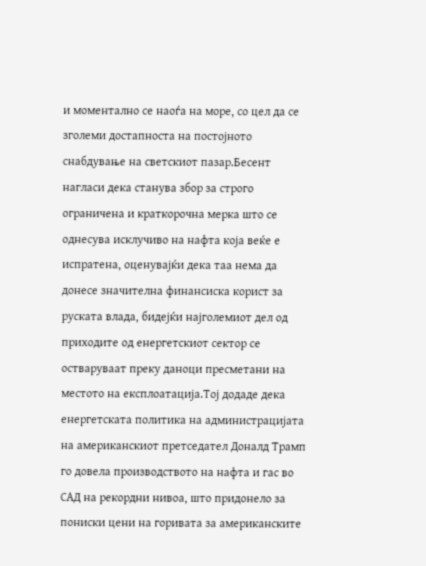и моментално се наоѓа на море, со цел да се зголеми достапноста на постојното снабдување на светскиот пазар.Бесент нагласи дека станува збор за строго ограничена и краткорочна мерка што се однесува исклучиво на нафта која веќе е испратена, оценувајќи дека таа нема да донесе значителна финансиска корист за руската влада, бидејќи најголемиот дел од приходите од енергетскиот сектор се остваруваат преку даноци пресметани на местото на експлоатација.Тој додаде дека енергетската политика на администрацијата на американскиот претседател Доналд Трамп го довела производството на нафта и гас во САД на рекордни нивоа, што придонело за пониски цени на горивата за американските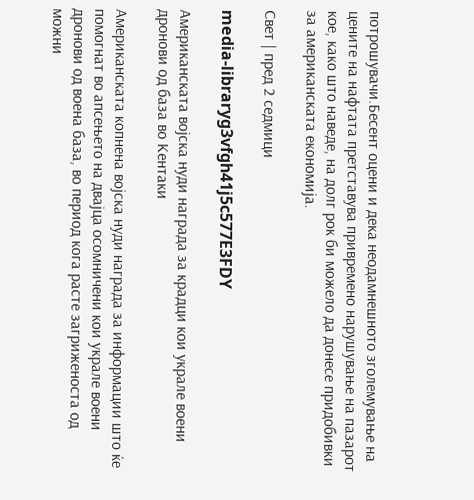потрошувачи.Бесент оцени и дека неодамнешното зголемување на цените на нафтата претставува привремено нарушување на пазарот кое, како што наведе, на долг рок би можело да донесе придобивки за американската економија.

Свет | пред 2 седмици

media-libraryg3vfgh41j5c577E3FDY

Американската војска нуди награда за крадци кои украле воени дронови од база во Кентаки

Американската копнена војска нуди награда за информации што ќе помогнат во апсењето на двајца осомничени кои украле воени дронови од воена база, во период кога расте загриженоста од можни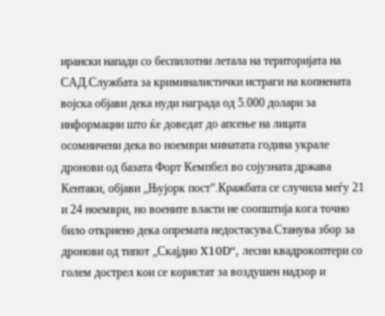ирански напади со беспилотни летала на територијата на САД.Службата за криминалистички истраги на копнената војска објави дека нуди награда од 5.000 долари за информации што ќе доведат до апсење на лицата осомничени дека во ноември минатата година украле дронови од базата Форт Кемпбел во сојузната држава Кентаки, објави „Њујорк пост“.Кражбата се случила меѓу 21 и 24 ноември, но воените власти не соопштија кога точно било откриено дека опремата недостасува.Станува збор за дронови од типот „Скајдио X10D“, лесни квадрокоптери со голем дострел кои се користат за воздушен надзор и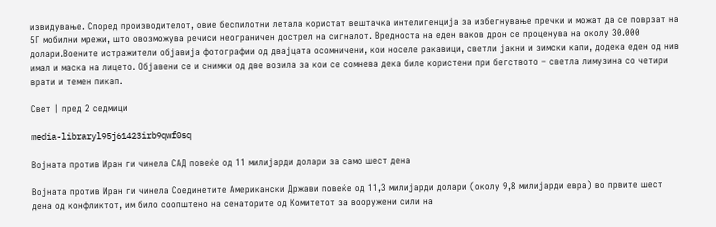извидување. Според производителот, овие беспилотни летала користат вештачка интелигенција за избегнување пречки и можат да се поврзат на 5Г мобилни мрежи, што овозможува речиси неограничен дострел на сигналот. Вредноста на еден ваков дрон се проценува на околу 30.000 долари.Воените истражители објавија фотографии од двајцата осомничени, кои носеле ракавици, светли јакни и зимски капи, додека еден од нив имал и маска на лицето. Објавени се и снимки од две возила за кои се сомнева дека биле користени при бегството – светла лимузина со четири врати и темен пикап.

Свет | пред 2 седмици

media-libraryl95j61423irb9qwf0sq

Војната против Иран ги чинела САД повеќе од 11 милијарди долари за само шест дена

Војната против Иран ги чинела Соединетите Американски Држави повеќе од 11,3 милијарди долари (околу 9,8 милијарди евра) во првите шест дена од конфликтот, им било соопштено на сенаторите од Комитетот за вооружени сили на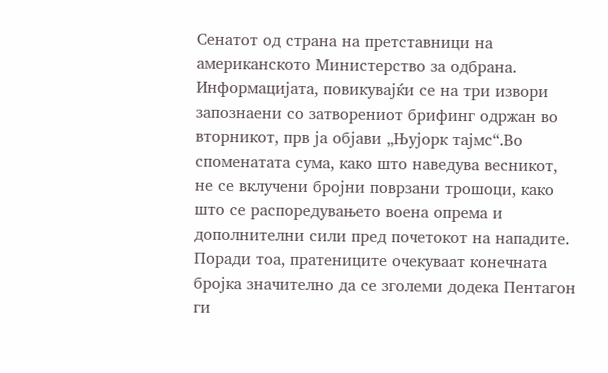Сенатот од страна на претставници на американското Министерство за одбрана. Информацијата, повикувајќи се на три извори запознаени со затворениот брифинг одржан во вторникот, прв ја објави „Њујорк тајмс“.Во споменатата сума, како што наведува весникот, не се вклучени бројни поврзани трошоци, како што се распоредувањето воена опрема и дополнителни сили пред почетокот на нападите. Поради тоа, пратениците очекуваат конечната бројка значително да се зголеми додека Пентагон ги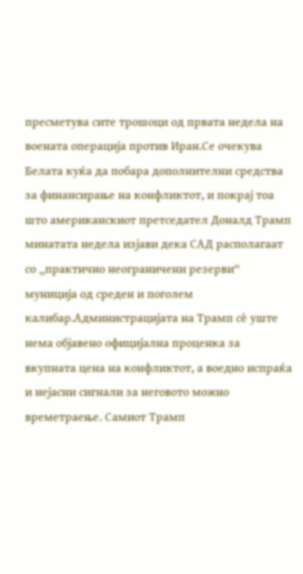пресметува сите трошоци од првата недела на воената операција против Иран.Се очекува Белата куќа да побара дополнителни средства за финансирање на конфликтот, и покрај тоа што американскиот претседател Доналд Трамп минатата недела изјави дека САД располагаат со „практично неограничени резерви“ муниција од среден и поголем калибар.Администрацијата на Трамп сè уште нема објавено официјална проценка за вкупната цена на конфликтот, а воедно испраќа и нејасни сигнали за неговото можно времетраење. Самиот Трамп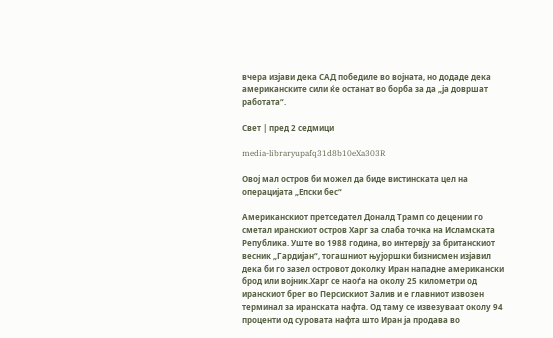вчера изјави дека САД победиле во војната, но додаде дека американските сили ќе останат во борба за да „ја довршат работата“.

Свет | пред 2 седмици

media-libraryupafq31d8b10eXa303R

Овој мал остров би можел да биде вистинската цел на операцијата „Епски бес“

Американскиот претседател Доналд Трамп со децении го сметал иранскиот остров Харг за слаба точка на Исламската Република. Уште во 1988 година, во интервју за британскиот весник „Гардијан“, тогашниот њујоршки бизнисмен изјавил дека би го зазел островот доколку Иран нападне американски брод или војник.Харг се наоѓа на околу 25 километри од иранскиот брег во Персискиот Залив и е главниот извозен терминал за иранската нафта. Од таму се извезуваат околу 94 проценти од суровата нафта што Иран ја продава во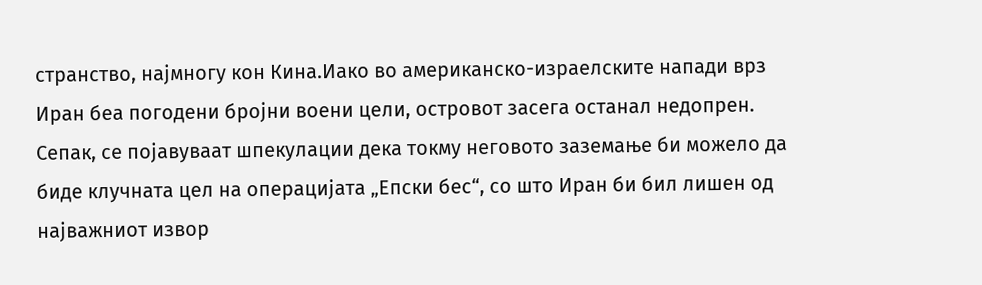странство, најмногу кон Кина.Иако во американско-израелските напади врз Иран беа погодени бројни воени цели, островот засега останал недопрен. Сепак, се појавуваат шпекулации дека токму неговото заземање би можело да биде клучната цел на операцијата „Епски бес“, со што Иран би бил лишен од најважниот извор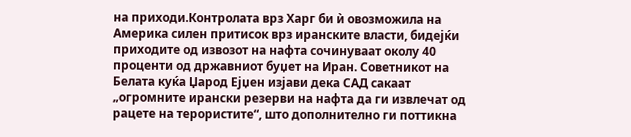на приходи.Контролата врз Харг би ѝ овозможила на Америка силен притисок врз иранските власти, бидејќи приходите од извозот на нафта сочинуваат околу 40 проценти од државниот буџет на Иран. Советникот на Белата куќа Џарод Ејџен изјави дека САД сакаат „огромните ирански резерви на нафта да ги извлечат од рацете на терористите“, што дополнително ги поттикна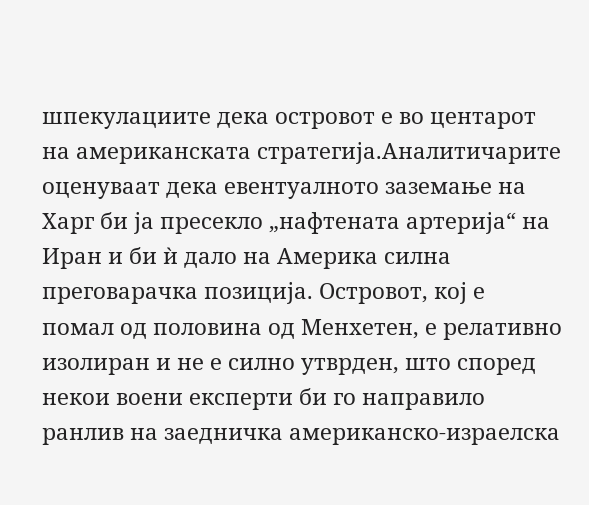шпекулациите дека островот е во центарот на американската стратегија.Аналитичарите оценуваат дека евентуалното заземање на Харг би ја пресекло „нафтената артерија“ на Иран и би ѝ дало на Америка силна преговарачка позиција. Островот, кој е помал од половина од Менхетен, е релативно изолиран и не е силно утврден, што според некои воени експерти би го направило ранлив на заедничка американско-израелска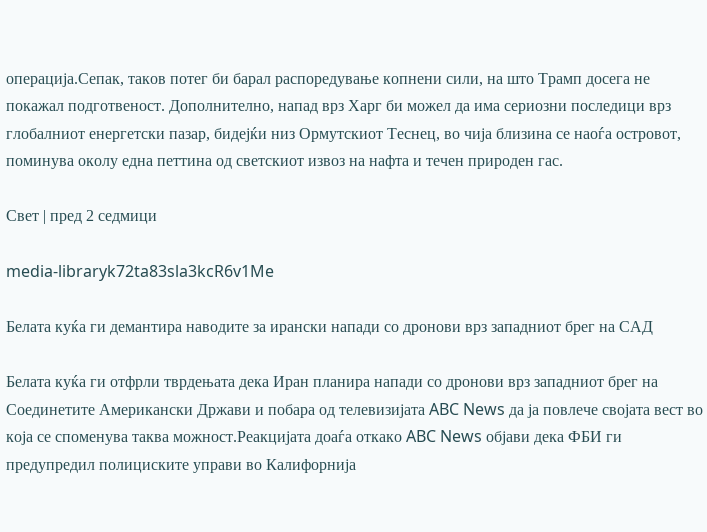операција.Сепак, таков потег би барал распоредување копнени сили, на што Трамп досега не покажал подготвеност. Дополнително, напад врз Харг би можел да има сериозни последици врз глобалниот енергетски пазар, бидејќи низ Ормутскиот Теснец, во чија близина се наоѓа островот, поминува околу една петтина од светскиот извоз на нафта и течен природен гас.

Свет | пред 2 седмици

media-libraryk72ta83sla3kcR6v1Me

Белата куќа ги демантира наводите за ирански напади со дронови врз западниот брег на САД

Белата куќа ги отфрли тврдењата дека Иран планира напади со дронови врз западниот брег на Соединетите Американски Држави и побара од телевизијата ABC News да ја повлече својата вест во која се споменува таква можност.Реакцијата доаѓа откако ABC News објави дека ФБИ ги предупредил полициските управи во Калифорнија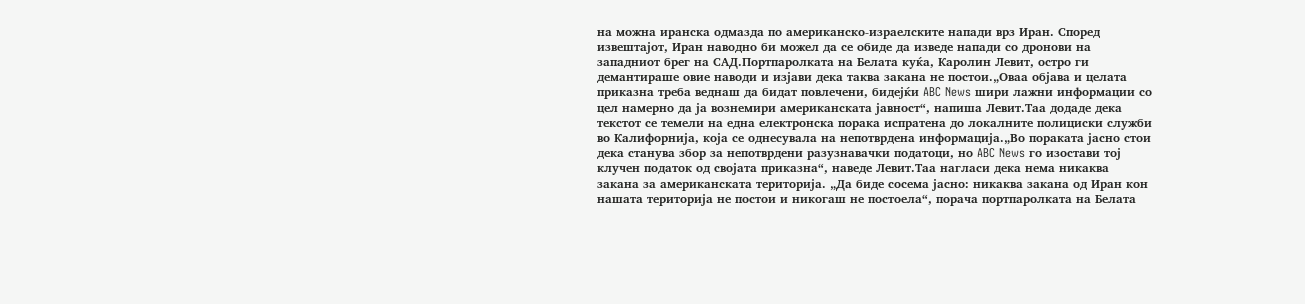на можна иранска одмазда по американско-израелските напади врз Иран. Според извештајот, Иран наводно би можел да се обиде да изведе напади со дронови на западниот брег на САД.Портпаролката на Белата куќа, Каролин Левит, остро ги демантираше овие наводи и изјави дека таква закана не постои.„Оваа објава и целата приказна треба веднаш да бидат повлечени, бидејќи ABC News шири лажни информации со цел намерно да ја вознемири американската јавност“, напиша Левит.Таа додаде дека текстот се темели на една електронска порака испратена до локалните полициски служби во Калифорнија, која се однесувала на непотврдена информација.„Во пораката јасно стои дека станува збор за непотврдени разузнавачки податоци, но ABC News го изостави тој клучен податок од својата приказна“, наведе Левит.Таа нагласи дека нема никаква закана за американската територија. „Да биде сосема јасно: никаква закана од Иран кон нашата територија не постои и никогаш не постоела“, порача портпаролката на Белата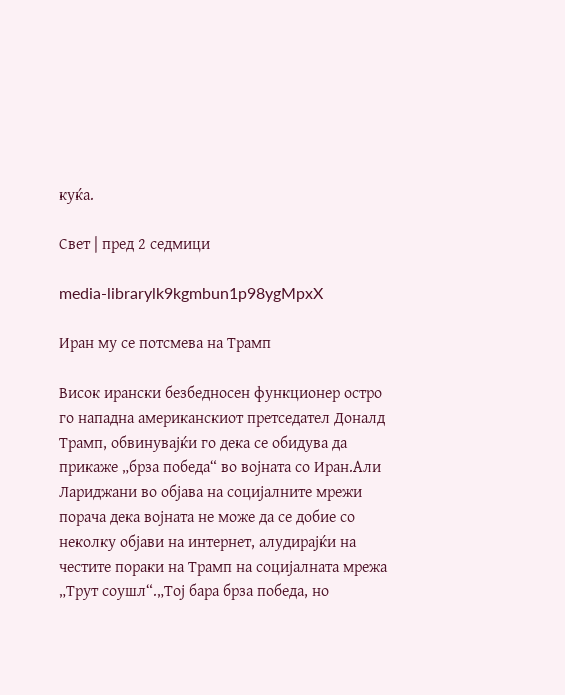куќа.

Свет | пред 2 седмици

media-librarylk9kgmbun1p98ygMpxX

Иран му се потсмева на Трамп

Висок ирански безбедносен функционер остро го нападна американскиот претседател Доналд Трамп, обвинувајќи го дека се обидува да прикаже „брза победа“ во војната со Иран.Али Лариджани во објава на социјалните мрежи порача дека војната не може да се добие со неколку објави на интернет, алудирајќи на честите пораки на Трамп на социјалната мрежа „Трут соушл“.„Тој бара брза победа, но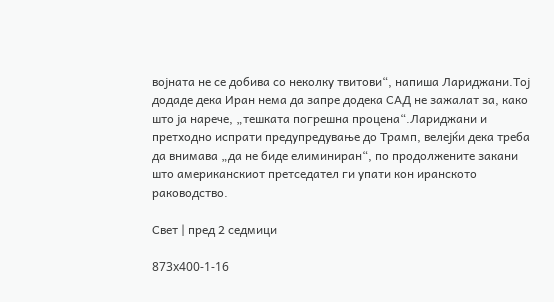војната не се добива со неколку твитови“, напиша Лариджани.Тој додаде дека Иран нема да запре додека САД не зажалат за, како што ја нарече, „тешката погрешна процена“.Лариджани и претходно испрати предупредување до Трамп, велејќи дека треба да внимава „да не биде елиминиран“, по продолжените закани што американскиот претседател ги упати кон иранското раководство.

Свет | пред 2 седмици

873x400-1-16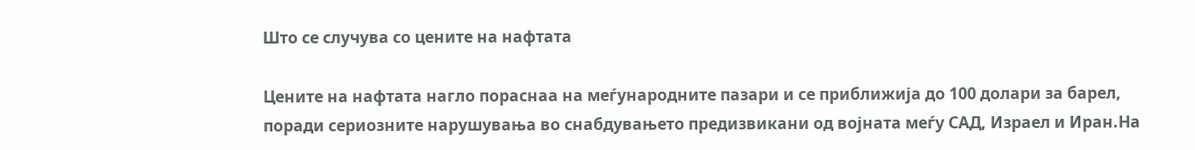Што се случува со цените на нафтата

Цените на нафтата нагло пораснаа на меѓународните пазари и се приближија до 100 долари за барел, поради сериозните нарушувања во снабдувањето предизвикани од војната меѓу САД, Израел и Иран.На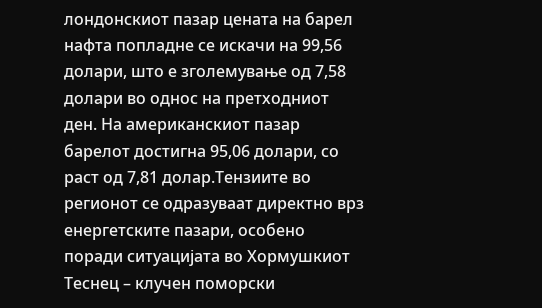лондонскиот пазар цената на барел нафта попладне се искачи на 99,56 долари, што е зголемување од 7,58 долари во однос на претходниот ден. На американскиот пазар барелот достигна 95,06 долари, со раст од 7,81 долар.Тензиите во регионот се одразуваат директно врз енергетските пазари, особено поради ситуацијата во Хормушкиот Теснец – клучен поморски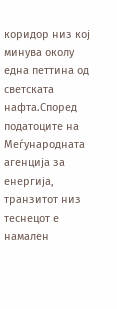коридор низ кој минува околу една петтина од светската нафта.Според податоците на Меѓународната агенција за енергија, транзитот низ теснецот е намален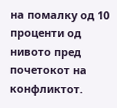на помалку од 10 проценти од нивото пред почетокот на конфликтот.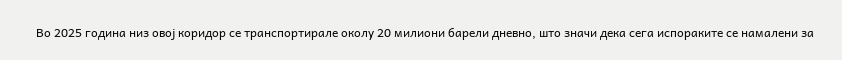Во 2025 година низ овој коридор се транспортирале околу 20 милиони барели дневно, што значи дека сега испораките се намалени за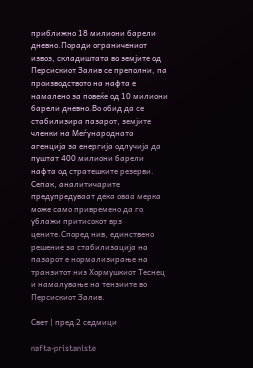приближно 18 милиони барели дневно.Поради ограничениот извоз, складиштата во земјите од Персискиот Залив се преполни, па производството на нафта е намалено за повеќе од 10 милиони барели дневно.Во обид да се стабилизира пазарот, земјите членки на Меѓународната агенција за енергија одлучија да пуштат 400 милиони барели нафта од стратешките резерви. Сепак, аналитичарите предупредуваат дека оваа мерка може само привремено да го ублажи притисокот врз цените.Според нив, единствено решение за стабилизација на пазарот е нормализирање на транзитот низ Хормушкиот Теснец и намалување на тензиите во Персискиот Залив.

Свет | пред 2 седмици

nafta-pristaniste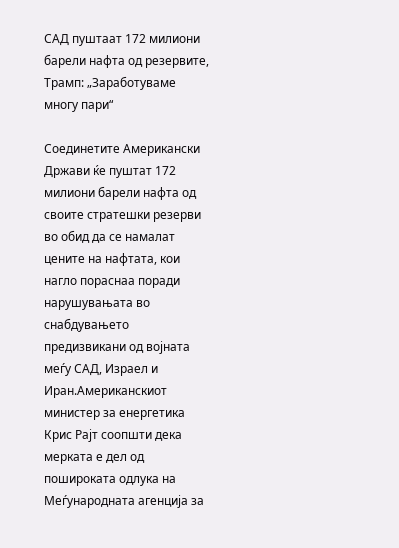САД пуштаат 172 милиони барели нафта од резервите, Трамп: „Заработуваме многу пари“

Соединетите Американски Држави ќе пуштат 172 милиони барели нафта од своите стратешки резерви во обид да се намалат цените на нафтата, кои нагло пораснаа поради нарушувањата во снабдувањето предизвикани од војната меѓу САД, Израел и Иран.Американскиот министер за енергетика Крис Рајт соопшти дека мерката е дел од пошироката одлука на Меѓународната агенција за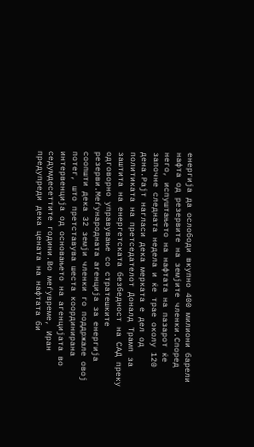енергија да ослободи вкупно 400 милиони барели нафта од резервите на земјите членки.Според него, испуштањето на нафтата на пазарот ќе започне следната недела и ќе трае околу 120 дена.Рајт нагласи дека мерката е дел од политиката на претседателот Доналд Трамп за заштита на енергетската безбедност на САД преку одговорно управување со стратешките резерви.Меѓународната агенција за енергија соопшти дека 32 земји членки го поддржале овој потег, што претставува шеста координирана интервенција од основањето на агенцијата во седумдесеттите години.Во меѓувреме, Иран предупреди дека цената на нафтата би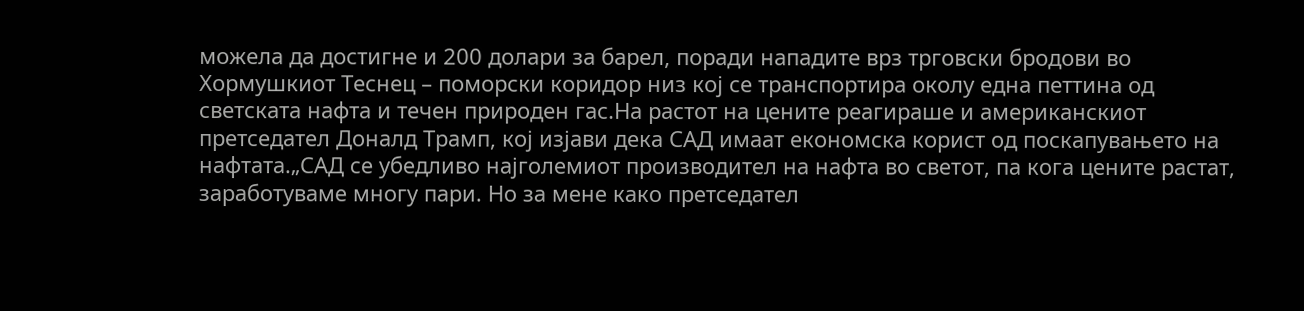можела да достигне и 200 долари за барел, поради нападите врз трговски бродови во Хормушкиот Теснец – поморски коридор низ кој се транспортира околу една петтина од светската нафта и течен природен гас.На растот на цените реагираше и американскиот претседател Доналд Трамп, кој изјави дека САД имаат економска корист од поскапувањето на нафтата.„САД се убедливо најголемиот производител на нафта во светот, па кога цените растат, заработуваме многу пари. Но за мене како претседател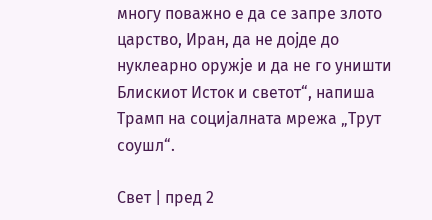многу поважно е да се запре злото царство, Иран, да не дојде до нуклеарно оружје и да не го уништи Блискиот Исток и светот“, напиша Трамп на социјалната мрежа „Трут соушл“.

Свет | пред 2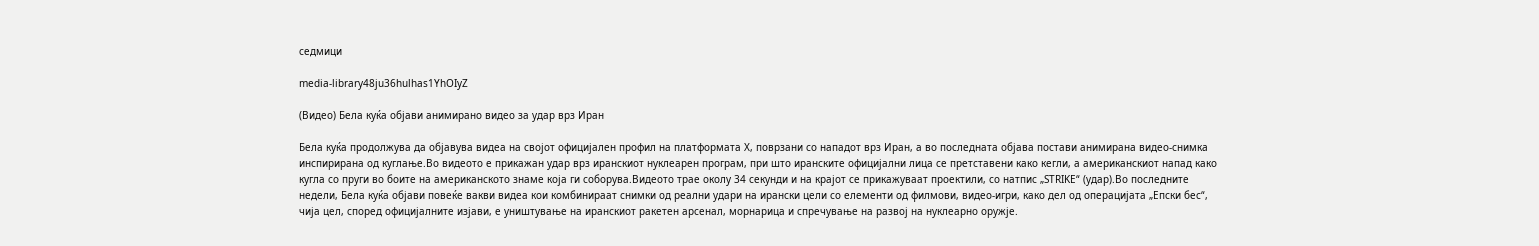седмици

media-library48ju36hulhas1YhOIyZ

(Видео) Бела куќа објави анимирано видео за удар врз Иран

Бела куќа продолжува да објавува видеа на својот официјален профил на платформата X, поврзани со нападот врз Иран, а во последната објава постави анимиранa видео-снимкa инспирирана од куглање.Во видеото е прикажан удар врз иранскиот нуклеарен програм, при што иранските официјални лица се претставени како кегли, а американскиот напад како кугла со пруги во боите на американското знаме која ги соборува.Видеото трае околу 34 секунди и на крајот се прикажуваат проектили, со натпис „STRIKE“ (удар).Во последните недели, Бела куќа објави повеќе вакви видеа кои комбинираат снимки од реални удари на ирански цели со елементи од филмови, видео-игри, како дел од операцијата „Епски бес“, чија цел, според официјалните изјави, е уништување на иранскиот ракетен арсенал, морнарица и спречување на развој на нуклеарно оружје.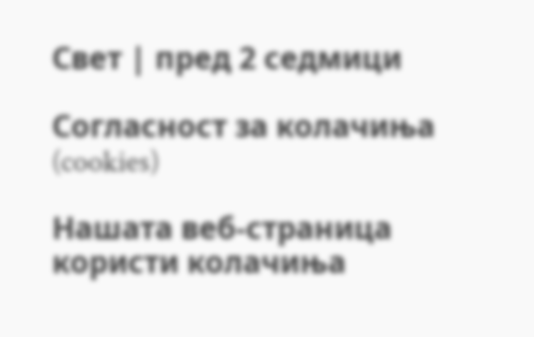Свет | пред 2 седмици

Согласност за колачиња (cookies)

Нашата веб-страница користи колачиња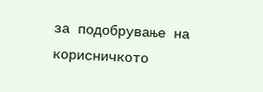за подобрување на корисничкото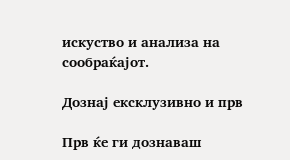искуство и анализа на сообраќајот.

Дознај ексклузивно и прв

Прв ќе ги дознаваш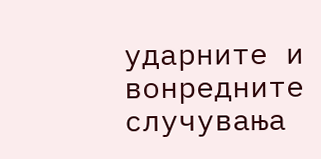ударните и вонредните случувања